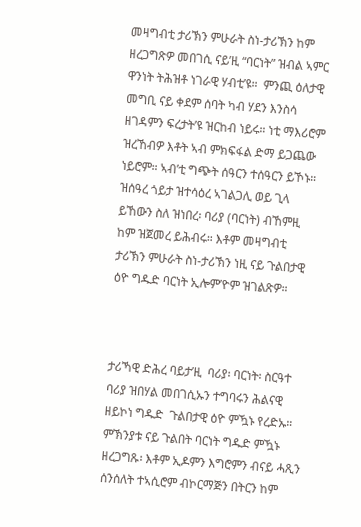መዛግብቲ ታሪኽን ምሁራት ስነ-ታሪኽን ከም ዘረጋግጽዎ መበገሲ ናይ’ዚ “ባርነት” ዝብል ኣምር ዋንነት ትሕዝቶ ነገራዊ ሃብቲ’ዩ።  ምንጪ ዕለታዊ መግቢ ናይ ቀደም ሰባት ካብ ሃደን እንስሳ ዘገዳምን ፍረታት’ዩ ዝርከብ ነይሩ። ነቲ ማእሪሮም ዝረኸብዎ እቶት ኣብ ምክፍፋል ድማ ይጋጨው ነይሮም። ኣብ’ቲ ግጭት ሰዓርን ተሰዓርን ይኾኑ። ዝሰዓረ ጎይታ ዝተሳዕረ ኣገልጋሊ ወይ ጊላ ይኸውን ስለ ዝነበረ፡ ባሪያ (ባርነት) ብኸምዚ ከም ዝጀመረ ይሕብሩ። እቶም መዛግብቲ ታሪኽን ምሁራት ስነ-ታሪኽን ነዚ ናይ ጉልበታዊ ዕዮ ግዱድ ባርነት ኢሎም’ዮም ዝገልጽዎ።



ታሪኻዊ ድሕረ ባይታ’ዚ  ባሪያ፡ ባርነት፡ ስርዓተ ባሪያ ዝበሃል መበገሲኡን ተግባሩን ሕልናዊ ዘይኮነ ግዱድ  ጉልበታዊ ዕዮ ምዃኑ የረድኡ። ምኽንያቱ ናይ ጉልበት ባርነት ግዱድ ምዃኑ ዘረጋግጹ፡ እቶም ኢዶምን እግሮምን ብናይ ሓጺን ሰንሰለት ተኣሲሮም ብኮርማጅን በትርን ከም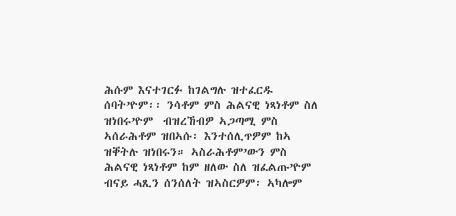ሕሱም እናተገርፉ ከገልግሉ ዝተፈርዱ ሰባት’ዮም፡፡ ንሳቶም ምስ ሕልናዊ ነጻነቶም ስለ ዝነበሩ’ዮም  ብዝረኸብዎ ኣጋጣሚ ምስ ኣሰራሕቶም ዝበኣሱ፡ እንተሰሊጥዎም ከኣ ዝቐትሉ ዝነበሩን። ኣስራሕቶም’ውን ምስ ሕልናዊ ነጻነቶም ከም ዘለው ስለ ዝፈልጡ’ዮም ብናይ ሓጺን ሰንሰለት ዝኣስርዎም፡ ኣካሎም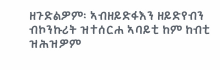ዘጉድልዎም፡ ኣብዘይድፋእን ዘይድየብን ብኮንኩሪት ዝተሰርሐ ኣባይቲ ከም ከብቲ ዝሕዝዎም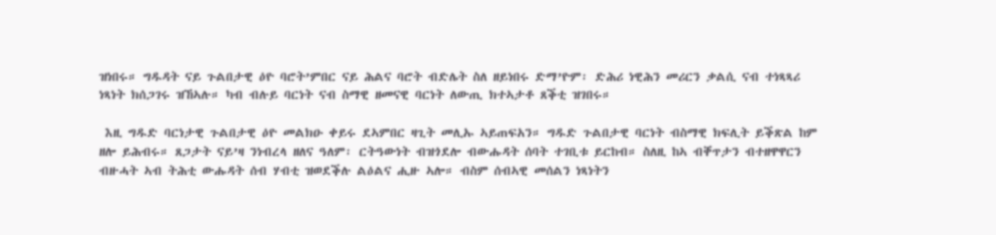ዝነበሩ። ግዱዳት ናይ ጉልበታዊ ዕዮ ባሮት’ምበር ናይ ሕልና ባሮት ብድሌት ስለ ዘይነበሩ ድማ’ዮም፡ ድሕሪ ነዊሕን መሪርን ቃልሲ ናብ ተነጻጻሪ ነጻነት ክሰጋገሩ ዝኸኣሉ። ካብ ብሉይ ባርነት ናብ ስማዊ ዘመናዊ ባርነት ለውጢ ክተኣታቶ ጸቕቲ ዝገበሩ።

 እዚ ግዱድ ባርነታዊ ጉልበታዊ ዕዮ መልክዑ ቀይሩ ደኣምበር ዛጊት መሊኡ ኣይጠፍአን። ግዱድ ጉልበታዊ ባርነት ብስማዊ ክፍሊት ይቕጽል ከም ዘሎ ይሕብሩ። ጸጋታት ናይ’ዛ ንነብረላ ዘለና ዓለም፡ ርትዓውነት ብዝጎደሎ ብውሑዳት ሰባት ተገቢቱ ይርከብ። ስለዚ ከኣ ብቐጥታን ብተዘዋዋርን ብዙሓት ኣብ ትሕቲ ውሑዳት ሰብ ሃብቲ ዝወደቕሉ ልዕልና ሒዙ ኣሎ። ብስም ሰብኣዊ መሰልን ነጻነትን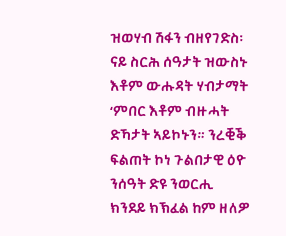ዝወሃብ ሽፋን ብዘየገድስ፡ ናይ ስርሕ ሰዓታት ዝውስኑ እቶም ውሑዳት ሃብታማት ‘ምበር እቶም ብዙሓት ድኻታት ኣይኮኑን። ንረቒቕ ፍልጠት ኮነ ጉልበታዊ ዕዮ ንሰዓት ድዩ ንወርሒ ክንደይ ክኽፈል ከም ዘለዎ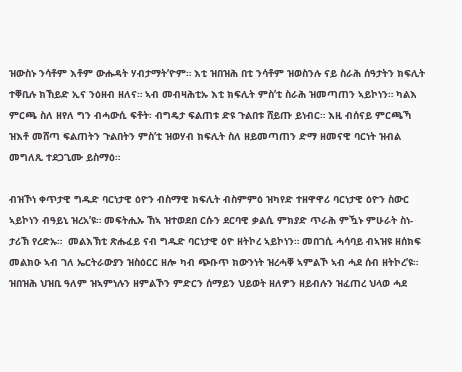ዝውስኑ ንሳቶም እቶም ውሑዳት ሃብታማት’ዮም። እቲ ዝበዝሕ በቲ ንሳቶም ዝወስንሉ ናይ ስራሕ ሰዓታትን ክፍሊት ተቐቢሉ ክኸይድ ኢና ንዕዘብ ዘለና። ኣብ መብዛሕቲኡ እቲ ክፍሊት ምስ’ቲ ስራሕ ዝመጣጠን ኣይኮነን። ካልእ ምርጫ ስለ ዘየለ ግን ብሓውሲ ፍቶት፡ ብግዴታ ፍልጠቱ ድዩ ጉልበቱ ሸይጡ ይነብር። እዚ ብሰናይ ምርጫኻ ዝእቶ መሸጣ ፍልጠትን ጉልበትን ምስ’ቲ ዝወሃብ ክፍሊት ስለ ዘይመጣጠን ድማ ዘመናዊ ባርነት ዝብል መግለጺ ተደጋጊሙ ይስማዕ።

ብዝኾነ ቀጥታዊ ግዱድ ባርነታዊ ዕዮን ብስማዊ ክፍሊት ብስምምዕ ዝካየድ ተዘዋዋሪ ባርነታዊ ዕዮን ስውር ኣይኮነን ብዓይኒ ዝረአ’ዩ። መፍትሒኡ ኸኣ ዝተወደበ ርሱን ደርባዊ ቃልሲ ምክያድ ጥራሕ ምዃኑ ምሁራት ስነ-ታሪኽ የረድኡ።  መልእኽቲ ጽሑፈይ ናብ ግዱድ ባርነታዊ ዕዮ ዘትኮረ ኣይኮነን። መበገሲ ሓሳባይ ብኣዝዩ ዘሰክፍ መልክዑ ኣብ ገለ ኤርትራውያን ዝስዕርር ዘሎ ካብ ጭቡጥ ክውንነት ዝረሓቐ ኣምልኾ ኣብ ሓደ ሰብ ዘትኮረ’ዩ። ዝበዝሕ ህዝቢ ዓለም ዝኣምነሉን ዘምልኾን ምድርን ሰማይን ህይወት ዘለዎን ዘይብሉን ዝፈጠረ ህላወ ሓደ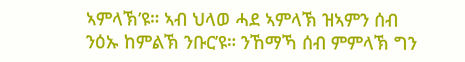ኣምላኽ’ዩ። ኣብ ህላወ ሓደ ኣምላኽ ዝኣምን ሰብ ንዕኡ ከምልኽ ንቡር’ዩ። ንኸማኻ ሰብ ምምላኽ ግን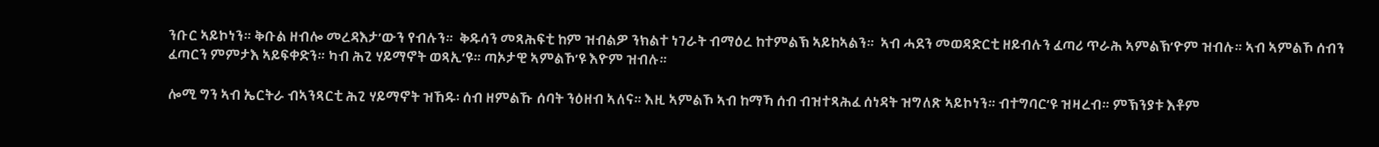ንቡር ኣይኮነን። ቅቡል ዘብሎ መረዳእታ’ውን የብሉን።  ቅዱሳን መጻሕፍቲ ከም ዝብልዎ ንክልተ ነገራት ብማዕረ ከተምልኽ ኣይከኣልን።  ኣብ ሓደን መወዳድርቲ ዘይብሉን ፈጣሪ ጥራሕ ኣምልኽ’ዮም ዝብሉ። ኣብ ኣምልኾ ሰብን ፈጣርን ምምታእ ኣይፍቀድን። ካብ ሕጊ ሃይማኖት ወጻኢ’ዩ። ጣኦታዊ ኣምልኾ’ዩ እዮም ዝብሉ።

ሎሚ ግን ኣብ ኤርትራ ብኣንጻርቲ ሕጊ ሃይማኖት ዝኸዱ፡ ሰብ ዘምልኹ ሰባት ንዕዘብ ኣለና። እዚ ኣምልኾ ኣብ ከማኻ ሰብ ብዝተጻሕፈ ሰነዳት ዝግለጽ ኣይኮነን። ብተግባር’ዩ ዝዛረብ። ምኽንያቱ እቶም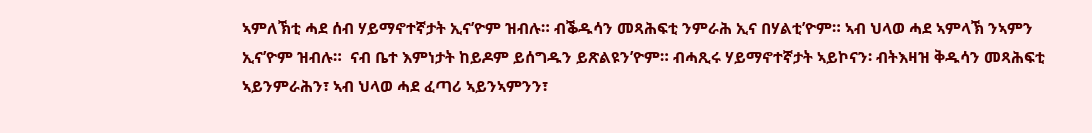ኣምለኽቲ ሓደ ሰብ ሃይማኖተኛታት ኢና’ዮም ዝብሉ። ብቕዱሳን መጻሕፍቲ ንምራሕ ኢና በሃልቲ’ዮም። ኣብ ህላወ ሓደ ኣምላኽ ንኣምን ኢና’ዮም ዝብሉ።  ናብ ቤተ እምነታት ከይዶም ይሰግዱን ይጽልዩን’ዮም። ብሓጺሩ ሃይማኖተኛታት ኣይኮናን፡ ብትእዛዝ ቅዱሳን መጻሕፍቲ ኣይንምራሕን፣ ኣብ ህላወ ሓደ ፈጣሪ ኣይንኣምንን፣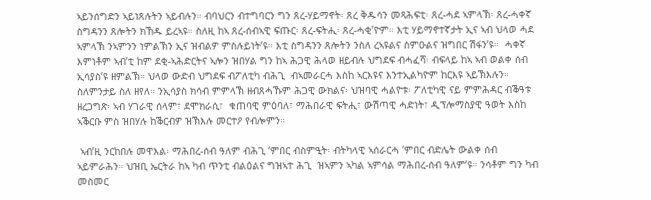ኣይንሰግድን ኣይነጸሉትን ኣይብሉን። ብባህርን ብተግባርን ግን ጸረ-ሃይማኖት፡ ጸረ ቅዱሳን መጻሕፍቲ፡ ጸረ-ሓደ ኣምላኽ፡ ጸረ-ሓቀኛ ስግዳንን ጸሎትን ክኸዱ ይረኣዩ። ስለዚ ከኣ ጸረ-ሰብኣዊ ፍጡር፡ ጸረ-ፍትሒ፡ ጸረ-ሓቂ’ዮም። እቲ ሃይማኖተኛታት ኢና ኣብ ህላወ ሓደ ኣምላኽ ንኣምንን ነምልኽን ኢና ዝብልዎ ምስሉይነት’ዩ። እቲ ስግዳንን ጸሎትን ንስለ ረኣዩልና ስምዑልና ዝግበር ሽፋን’ዩ።  ሓቀኛ እምነቶም ኣብ’ቲ ከም ደቂ-ኣሕድርትና ኣሎን ዝበሃል ግን ከኣ ሕጋዊ ሕላወ ዘይብሉ ህግደፍ ብሓፈሻ፡ ብፍላይ ከኣ ኣብ ወልቀ ሰብ ኢሳያስ’ዩ ዘምልኽ። ህላወ ውድብ ህግደፍ ብፖለቲካ ብሕጊ  ብኣመራርሓ እስከ ኣርእዩና እንተኢልካዮም ከርእዩ ኣይኽእሉን። ስለምንታይ ስለ ዘየለ። ንኢሳያስ ክሳብ ምምላኽ ዘብጸሓኹም ሕጋዊ ውክልና፡ ህዝባዊ ሓልዮቱ፡ ፖለቲካዊ ናይ ምምሕዳር ብቕዓቱ ዘረጋግጽ፡ ኣብ ሃገራዊ ሰላም፣ ደሞክራሲ፣  ቁጠባዊ ምዕባለ፣ ማሕበራዊ ፍትሒ፣ ውሽጣዊ ሓድነት፣ ዲፕሎማስያዊ ዓወት እስከ ኣቕርቡ ምስ ዝበሃሉ ከቕርብዎ ዝኽእሉ መርተዖ የብሎምን።

 ኣብ’ዚ ንርከበሉ መዋእል፡ ማሕበረ-ሰብ ዓለም ብሕጊ ‘ምበር ብስምዒት፡ ብትካላዊ ኣሰራርሓ ‘ምበር ብድሌት ውልቀ ሰብ ኣይምራሕን። ህዝቢ ኤርትራ ከኣ ካብ ጥንቲ ብልዕልና ግዝኣተ ሕጊ  ዝኣምን ኣካል ኣምሳል ማሕበረ-ሰብ ዓለም’ዩ። ንሳቶም ግን ካብ መስመር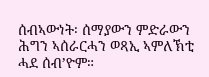ሰብኣውነት፡ ሰማያውን ምድራውን ሕግን ኣሰራርሓን ወጻኢ ኣምለኽቲ ሓደ ሰብ’ዮም።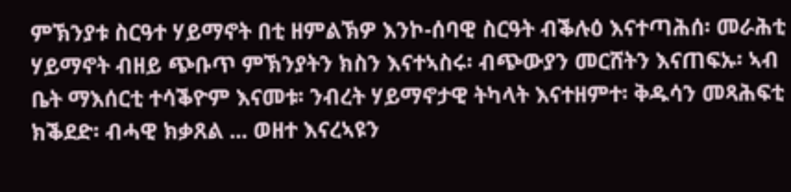ምኽንያቱ ስርዓተ ሃይማኖት በቲ ዘምልኽዎ እንኮ-ሰባዊ ስርዓት ብቕሉዕ እናተጣሕሰ፡ መራሕቲ ሃይማኖት ብዘይ ጭቡጥ ምኽንያትን ክስን እናተኣስሩ፡ ብጭውያን መርሸትን እናጠፍኡ፡ ኣብ ቤት ማእሰርቲ ተሳቕዮም እናመቱ፡ ንብረት ሃይማኖታዊ ትካላት እናተዘምተ፡ ቅዱሳን መጻሕፍቲ ክቕደድ፡ ብሓዊ ክቃጸል ... ወዘተ እናረኣዩን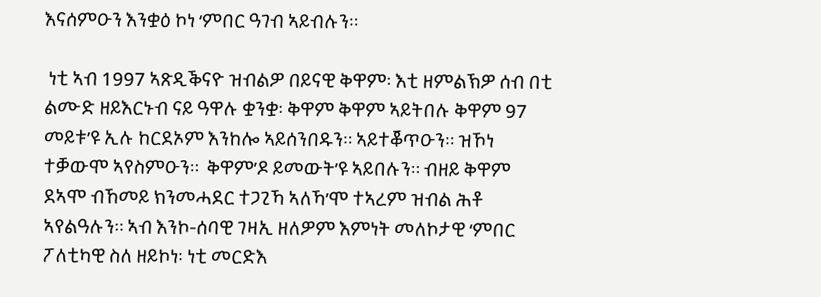እናሰምዑን እንቋዕ ኮነ ‘ምበር ዓገብ ኣይብሉን።

 ነቲ ኣብ 1997 ኣጽዲቕናዮ ዝብልዎ በይናዊ ቅዋም፡ እቲ ዘምልኽዎ ሰብ በቲ ልሙድ ዘይእርኑብ ናይ ዓዋሉ ቋንቋ፡ ቅዋም ቅዋም ኣይትበሉ ቅዋም 97 መይቱ’ዩ ኢሉ ከርደኦም እንከሎ ኣይሰንበዱን። ኣይተቖጥዑን። ዝኾነ ተቓውሞ ኣየስምዑን።  ቅዋም’ዶ ይመውት’ዩ ኣይበሉን። ብዘይ ቅዋም ደኣሞ ብኸመይ ክንመሓደር ተጋጊኻ ኣለኻ’ሞ ተኣረም ዝብል ሕቶ ኣየልዓሉን። ኣብ እንኮ-ሰባዊ ገዛኢ ዘለዎም እምነት መለኮታዊ ‘ምበር ፖለቲካዊ ስለ ዘይኮነ፡ ነቲ መርድእ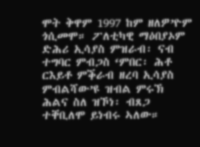ሞት ቅዋም 1997 ከም ዘለዎ’ዮም ጎሲመሞ። ፖለቲካዊ ማዕበያኦም ድሕሪ ኢሳያስ ምዝራብ፡ ናብ ተግባር ምብጋስ ‘ምበር፡ ሕቶ ርእይቶ ምቕራብ ዘረባ ኢሳያስ ምብልሻው’ዩ ዝብል ምሩኽ ሕልና ስለ ዝኾነ፡ ብጸጋ ተቐቢለሞ ይነብሩ ኣለው።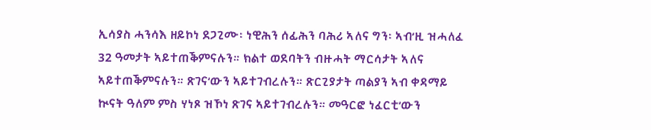ኢሳያስ ሓንሳእ ዘይኮነ ደጋጊሙ፡ ነዊሕን ሰፊሕን ባሕሪ ኣለና ግን፡ ኣብ’ዚ ዝሓለፈ 32 ዓመታት ኣይተጠቕምናሉን። ክልተ ወደባትን ብዙሓት ማርሳታት ኣለና ኣይተጠቕምናሉን። ጽገና’ውን ኣይተገብረሉን። ጽርጊያታት ጣልያን ኣብ ቀዳማይ ኲናት ዓለም ምስ ሃነጾ ዝኾነ ጽገና ኣይተገብረሉን። መዓርፎ ነፈርቲ’ውን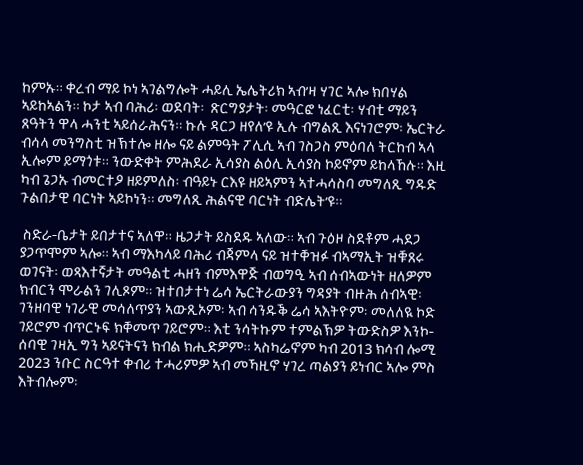ከምኡ። ቀረብ ማይ ኮነ ኣገልግሎት ሓይሊ ኤሌትሪክ ኣብ’ዛ ሃገር ኣሎ ክበሃል ኣይከኣልን። ኮታ ኣብ ባሕሪ፡ ወደባት፡  ጽርግያታት፡ መዓርፎ ነፈርቲ፡ ሃብቲ ማይን ጸዓትን ዋላ ሓንቲ ኣይሰራሕናን። ኩሉ ዳርጋ ዘየለ’ዩ ኢሉ ብግልጺ እናነገሮም፡ ኤርትራ ብሳላ መንግስቲ ዝኽተሎ ዘሎ ናይ ልምዓት ፖሊሲ ኣብ ገስጋስ ምዕባለ ትርከብ ኣላ ኢሎም ይማጎቱ። ንውድቀት ምሕደራ ኢሳያስ ልዕሊ ኢሳያስ ኮይኖም ይከላኸሉ። እዚ ካብ ጌጋኡ ብመርተዖ ዘይምለስ፡ ብዓይኑ ርእዩ ዘይኣምን ኣተሓሳስባ መግለጺ ግዱድ ጉልበታዊ ባርነት ኣይኮነን። መግለጺ ሕልናዊ ባርነት ብድሌት’ዩ።

 ስድራ-ቤታት ይበታተና ኣለዋ። ዜጋታት ይስደዱ ኣለው። ኣብ ጉዕዞ ስደቶም ሓደጋ ያጋጥሞም ኣሎ። ኣብ ማእካላይ ባሕሪ ብጃምላ ናይ ዝተቐዝፉ ብኣማኢት ዝቑጸሩ ወገናት፡ ወጻእተኛታት መዓልቲ ሓዘን ብምእዋጅ ብወግዒ ኣብ ሰብኣውነት ዘለዎም ክብርን ሞራልን ገሊጾም። ዝተበታተነ ሬሳ ኤርትራውያን ግዳያት ብዙሕ ሰብኣዊ፡ ገንዘባዊ ነገራዊ መሳለጥያን ኣውጺኦም፡ ኣብ ሳንዱቕ ሬሳ ኣእትዮም፡ መለለዪ ኮድ ገይሮም ብጥርኑፍ ክቐመጥ ገይሮም። እቲ ንሳትኩም ተምልኽዎ ትውድስዎ እንኮ-ሰባዊ ገዛኢ ግን ኣይናትናን ክብል ክሒድዎም። ኣስካሬኖም ካብ 2013 ክሳብ ሎሚ 2023 ንቡር ስርዓተ ቀብሪ ተሓሪምዎ ኣብ መኻዚኖ ሃገረ ጣልያን ይነብር ኣሎ ምስ እትብሎም፡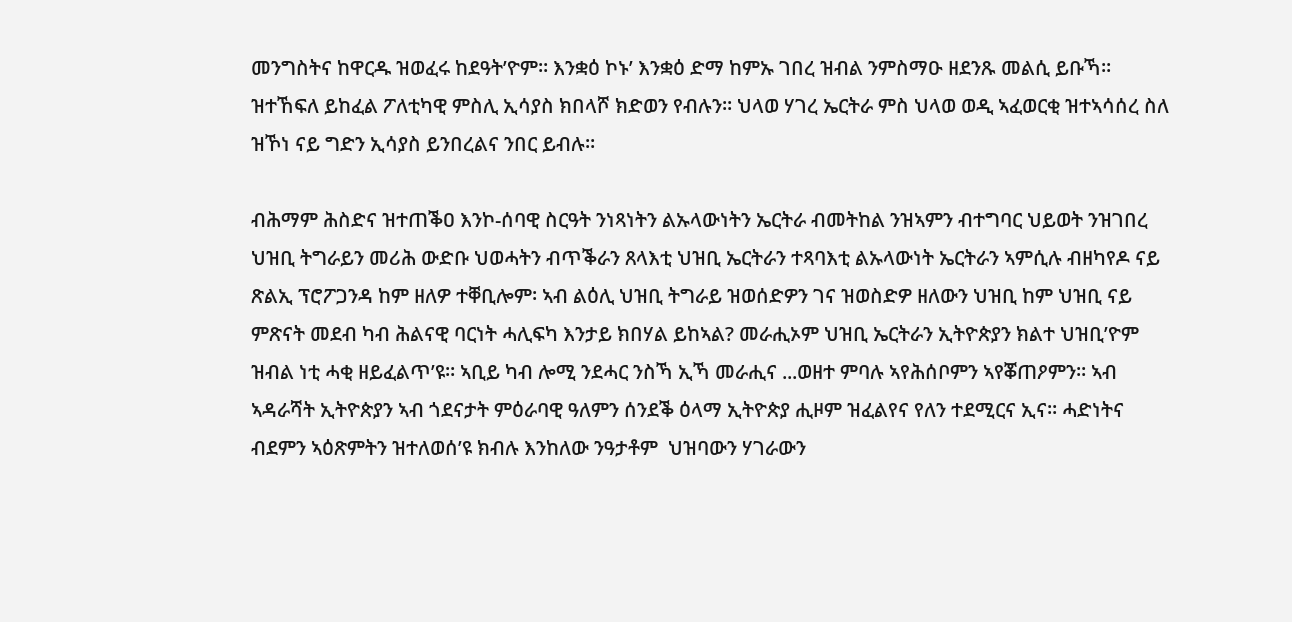መንግስትና ከዋርዱ ዝወፈሩ ከደዓት’ዮም። እንቋዕ ኮኑ’ እንቋዕ ድማ ከምኡ ገበረ ዝብል ንምስማዑ ዘደንጹ መልሲ ይቡኻ። ዝተኸፍለ ይከፈል ፖለቲካዊ ምስሊ ኢሳያስ ክበላሾ ክድወን የብሉን። ህላወ ሃገረ ኤርትራ ምስ ህላወ ወዲ ኣፈወርቂ ዝተኣሳሰረ ስለ ዝኾነ ናይ ግድን ኢሳያስ ይንበረልና ንበር ይብሉ።

ብሕማም ሕስድና ዝተጠቕዐ እንኮ-ሰባዊ ስርዓት ንነጻነትን ልኡላውነትን ኤርትራ ብመትከል ንዝኣምን ብተግባር ህይወት ንዝገበረ ህዝቢ ትግራይን መሪሕ ውድቡ ህወሓትን ብጥቕራን ጸላእቲ ህዝቢ ኤርትራን ተጻባእቲ ልኡላውነት ኤርትራን ኣምሲሉ ብዘካየዶ ናይ ጽልኢ ፕሮፖጋንዳ ከም ዘለዎ ተቐቢሎም፡ ኣብ ልዕሊ ህዝቢ ትግራይ ዝወሰድዎን ገና ዝወስድዎ ዘለውን ህዝቢ ከም ህዝቢ ናይ ምጽናት መደብ ካብ ሕልናዊ ባርነት ሓሊፍካ እንታይ ክበሃል ይከኣል? መራሒኦም ህዝቢ ኤርትራን ኢትዮጵያን ክልተ ህዝቢ’ዮም ዝብል ነቲ ሓቂ ዘይፈልጥ’ዩ። ኣቢይ ካብ ሎሚ ንደሓር ንስኻ ኢኻ መራሒና ...ወዘተ ምባሉ ኣየሕሰቦምን ኣየቖጠዖምን። ኣብ ኣዳራሻት ኢትዮጵያን ኣብ ጎደናታት ምዕራባዊ ዓለምን ሰንደቕ ዕላማ ኢትዮጵያ ሒዞም ዝፈልየና የለን ተደሚርና ኢና። ሓድነትና ብደምን ኣዕጽምትን ዝተለወሰ’ዩ ክብሉ እንከለው ንዓታቶም  ህዝባውን ሃገራውን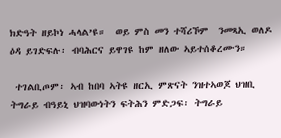ክድዓት ዘይኮነ ሓላል’ዩ።  ወይ ምስ መን ተሻሪኾም  ንመጻኢ ወለዶ ዕዳ ይገድፍሉ፡ ብባሕርና ይዋገዩ ከም ዘለው ኣይተሰቆረሙን።

 ተገልቢጦም፡ ኣብ ከበባ ኣትዩ ዘርኢ ምጽናት ንዝተኣወጆ ህዝቢ ትግራይ ብዓይኒ ህዝባውነትን ፍትሕን ምድጋፍ፡ ትግራይ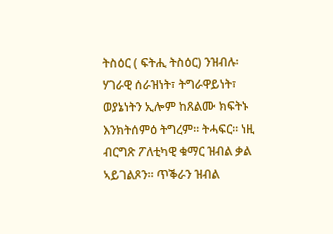ትስዕር ( ፍትሒ ትስዕር) ንዝብሉ፡ ሃገራዊ ሰራዝነት፣ ትግራዋይነት፣ ወያኔነትን ኢሎም ከጸልሙ ክፍትኑ እንክትሰምዕ ትግረም። ትሓፍር። ነዚ ብርግጽ ፖለቲካዊ ቁማር ዝብል ቃል ኣይገልጾን። ጥቕራን ዝብል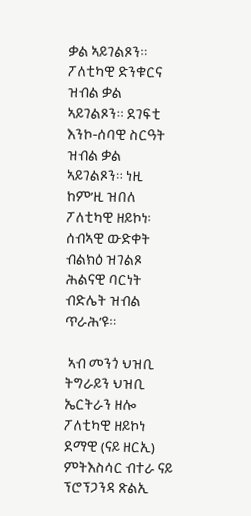ቃል ኣይገልጾን። ፖለቲካዊ ድንቁርና ዝብል ቃል ኣይገልጾን። ደገፍቲ እንኮ-ሰባዊ ስርዓት ዝብል ቃል ኣይገልጾን። ነዚ ከም’ዚ ዝበለ ፖለቲካዊ ዘይኮነ፡ ሰብኣዊ ውድቀት ብልክዕ ዝገልጾ ሕልናዊ ባርነት ብድሌት ዝብል ጥራሕ’ዩ።

 ኣብ መንጎ ህዝቢ ትግራይን ህዝቢ ኤርትራን ዘሎ ፖለቲካዊ ዘይኮነ ደማዊ (ናይ ዘርኢ) ምትእስሳር ብተራ ናይ ፕሮፕጋንዳ ጽልኢ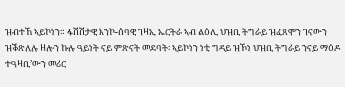ዝብተኸ ኣይኮነን። ፋሽሽታዊ እንኮ-ሰባዊ ገዛኢ ኤርትራ ኣብ ልዕሊ ህዝቢ ትግራይ ዝፈጸሞን ገናውን ዝቕጽለሉ ዘሎን ኩሉ ዓይነት ናይ ምጽናት መደባት፡ ኣይኮነን ነቲ ግዳይ ዝኾነ ህዝቢ ትግራይ ንናይ ማዕዶ ተዓዛቢ’ውን መሪር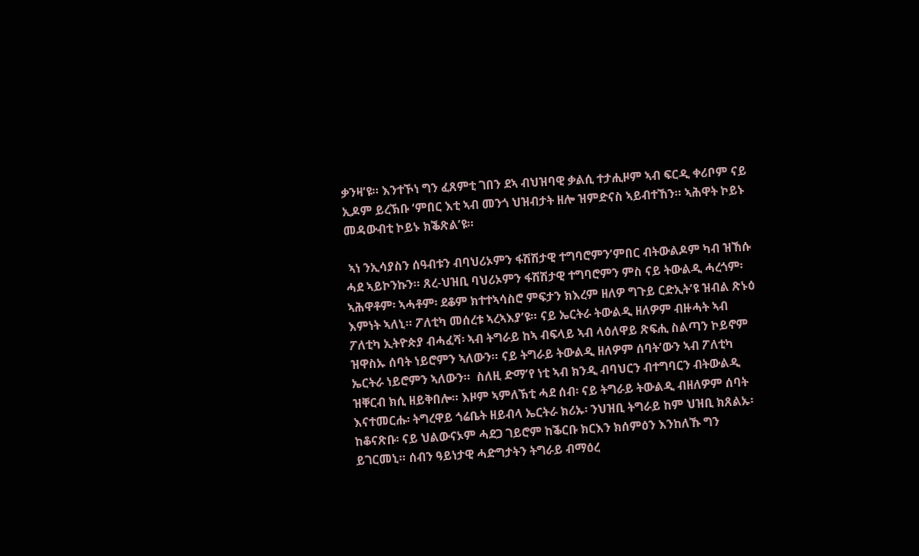ቃንዛ’ዩ። እንተኾነ ግን ፈጸምቲ ገበን ደኣ ብህዝባዊ ቃልሲ ተታሒዞም ኣብ ፍርዲ ቀሪቦም ናይ ኢዶም ይረኽቡ ‘ምበር እቲ ኣብ መንጎ ህዝብታት ዘሎ ዝምድናስ ኣይብተኸን። ኣሕዋት ኮይኑ መዳውብቲ ኮይኑ ክቕጽል’ዩ።

 ኣነ ንኢሳያስን ሰዓብቱን ብባህሪኦምን ፋሽሽታዊ ተግባሮምን’ምበር ብትውልዶም ካብ ዝኸሱ ሓደ ኣይኮንኩን። ጸረ-ህዝቢ ባህሪኦምን ፋሽሽታዊ ተግባሮምን ምስ ናይ ትውልዲ ሓረጎም፡ ኣሕዋቶም፡ ኣሓቶም፡ ደቆም ክተተኣሳስሮ ምፍታን ክእረም ዘለዎ ግጉይ ርድኢት’ዩ ዝብል ጽኑዕ እምነት ኣለኒ። ፖለቲካ መሰረቱ ኣረኣእያ’ዩ። ናይ ኤርትራ ትውልዲ ዘለዎም ብዙሓት ኣብ ፖለቲካ ኢትዮጵያ ብሓፈሻ፡ ኣብ ትግራይ ከኣ ብፍላይ ኣብ ላዕለዋይ ጽፍሒ ስልጣን ኮይኖም ዝዋስኡ ሰባት ነይሮምን ኣለውን። ናይ ትግራይ ትውልዲ ዘለዎም ሰባት’ውን ኣብ ፖለቲካ ኤርትራ ነይሮምን ኣለውን።  ስለዚ ድማ’የ ነቲ ኣብ ክንዲ ብባህርን ብተግባርን ብትውልዲ ዝቐርብ ክሲ ዘይቅበሎ። እዞም ኣምለኽቲ ሓደ ሰብ፡ ናይ ትግራይ ትውልዲ ብዘለዎም ሰባት እናተመርሑ፡ ትግረዋይ ጎሬቤት ዘይብላ ኤርትራ ክሪኡ፡ ንህዝቢ ትግራይ ከም ህዝቢ ክጸልኡ፡ ከቆናጽቡ፡ ናይ ህልውናኦም ሓደጋ ገይሮም ከቕርቡ ክርእን ክሰምዕን እንከለኹ ግን ይገርመኒ። ሰብን ዓይነታዊ ሓድግታትን ትግራይ ብማዕረ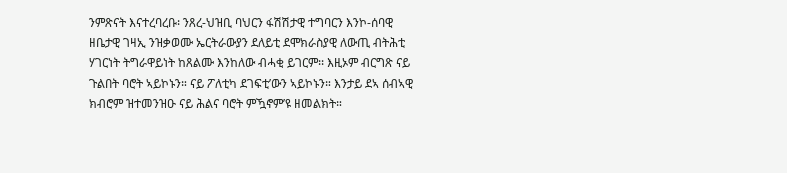ንምጽናት እናተረባረቡ፡ ንጸረ-ህዝቢ ባህርን ፋሽሽታዊ ተግባርን እንኮ-ሰባዊ ዘቤታዊ ገዛኢ ንዝቃወሙ ኤርትራውያን ደለይቲ ደሞክራስያዊ ለውጢ ብትሕቲ ሃገርነት ትግራዋይነት ከጸልሙ እንከለው ብሓቂ ይገርም፡፡ እዚኦም ብርግጽ ናይ ጉልበት ባሮት ኣይኮኑን። ናይ ፖለቲካ ደገፍቲ’ውን ኣይኮኑን። እንታይ ደኣ ሰብኣዊ ክብሮም ዝተመንዝዑ ናይ ሕልና ባሮት ምዃኖም’ዩ ዘመልክት።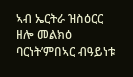ኣብ ኤርትራ ዝስዕርር ዘሎ መልክዕ ባርነት’ምበኣር ብዓይነቱ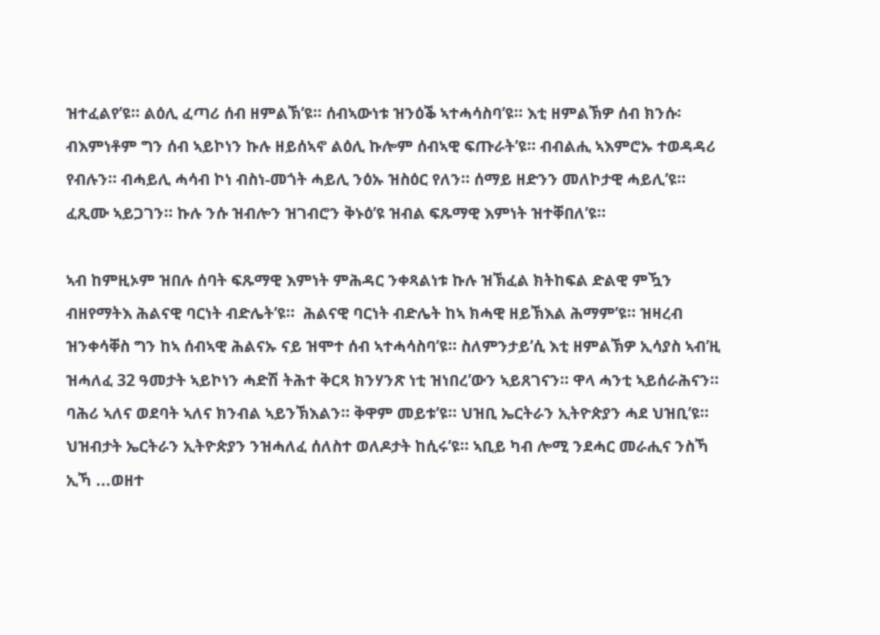ዝተፈልየ’ዩ። ልዕሊ ፈጣሪ ሰብ ዘምልኽ’ዩ። ሰብኣውነቱ ዝንዕቕ ኣተሓሳስባ’ዩ። እቲ ዘምልኽዎ ሰብ ክንሱ፡ ብእምነቶም ግን ሰብ ኣይኮነን ኩሉ ዘይሰኣኖ ልዕሊ ኩሎም ሰብኣዊ ፍጡራት’ዩ። ብብልሒ ኣእምሮኡ ተወዳዳሪ የብሉን። ብሓይሊ ሓሳብ ኮነ ብስነ-መጎት ሓይሊ ንዕኡ ዝስዕር የለን። ሰማይ ዘድንን መለኮታዊ ሓይሊ’ዩ። ፈጺሙ ኣይጋገን። ኩሉ ንሱ ዝብሎን ዝገብሮን ቅኑዕ’ዩ ዝብል ፍጹማዊ እምነት ዝተቐበለ’ዩ።

ኣብ ከምዚኦም ዝበሉ ሰባት ፍጹማዊ እምነት ምሕዳር ንቀጻልነቱ ኩሉ ዝኽፈል ክትከፍል ድልዊ ምዃን ብዘየማትእ ሕልናዊ ባርነት ብድሌት’ዩ።  ሕልናዊ ባርነት ብድሌት ከኣ ክሓዊ ዘይኽእል ሕማም’ዩ። ዝዛረብ ዝንቀሳቐስ ግን ከኣ ሰብኣዊ ሕልናኡ ናይ ዝሞተ ሰብ ኣተሓሳስባ’ዩ። ስለምንታይ’ሲ እቲ ዘምልኽዎ ኢሳያስ ኣብ’ዚ ዝሓለፈ 32 ዓመታት ኣይኮነን ሓድሽ ትሕተ ቅርጻ ክንሃንጽ ነቲ ዝነበረ’ውን ኣይጸገናን። ዋላ ሓንቲ ኣይሰራሕናን። ባሕሪ ኣለና ወደባት ኣለና ክንብል ኣይንኽእልን። ቅዋም መይቱ’ዩ። ህዝቢ ኤርትራን ኢትዮጵያን ሓደ ህዝቢ’ዩ።  ህዝብታት ኤርትራን ኢትዮጵያን ንዝሓለፈ ሰለስተ ወለዶታት ከሲሩ’ዩ። ኣቢይ ካብ ሎሚ ንደሓር መራሒና ንስኻ ኢኻ ...ወዘተ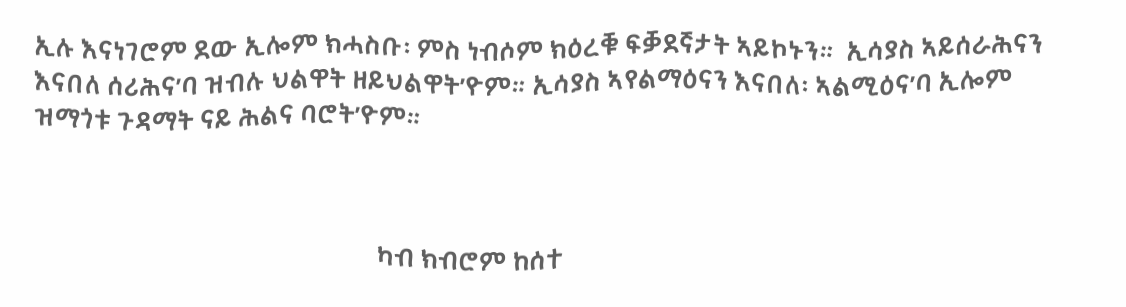ኢሉ እናነገሮም ደው ኢሎም ክሓስቡ፡ ምስ ነብሶም ክዕረቑ ፍቓደኛታት ኣይኮኑን።  ኢሳያስ ኣይሰራሕናን እናበለ ሰሪሕና’ባ ዝብሉ ህልዋት ዘይህልዋት’ዮም። ኢሳያስ ኣየልማዕናን እናበለ፡ ኣልሚዕና’ባ ኢሎም ዝማጎቱ ጉዳማት ናይ ሕልና ባሮት’ዮም።



                                                         ካብ ክብሮም ከሰተ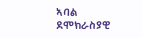ኣባል ደሞክራስያዊ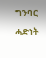ግንባር ሓድነት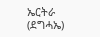ኤርትራ (ደግሓኤ)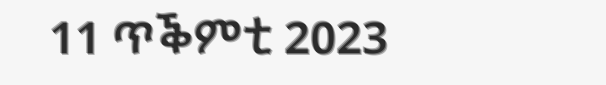11 ጥቕምቲ 2023